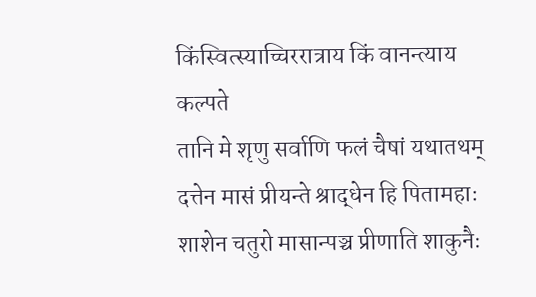किंस्वित्स्याच्चिररात्राय किं वानन्त्याय कल्पते
तानि मे शृणु सर्वाणि फलं चैषां यथातथम्
दत्तेन मासं प्रीयन्ते श्राद्धेन हि पितामहाः
शाशेन चतुरो मासान्पञ्च प्रीणाति शाकुनैः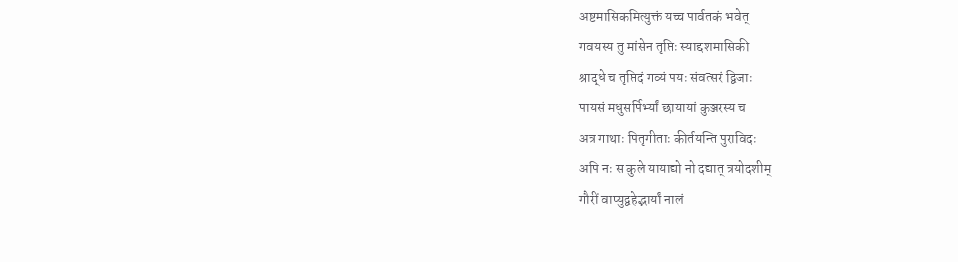अष्टमासिकमित्युक्तं यच्च पार्वतकं भवेत्
गवयस्य तु मांसेन तृप्तिः स्याद्दशमासिकी
श्राद्धे च तृप्तिदं गव्यं पयः संवत्सरं द्विजाः
पायसं मधुसर्पिर्भ्यां छायायां कुञ्जरस्य च
अत्र गाथाः पितृगीताः कीर्तयन्ति पुराविदः
अपि नः स कुले यायाद्यो नो दद्यात् त्रयोदशीम्
गौरीं वाप्युद्वहेद्भार्यां नालं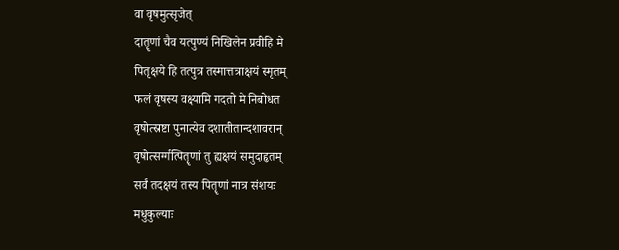वा वृषमुत्सृजेत्
दातॄणां चैव यत्पुण्यं निखिलेन प्रवीहि मे
पितृक्षये हि तत्पुत्र तस्मात्तत्राक्षयं स्मृतम्
फलं वृषस्य वक्ष्यामि गदतो मे निबोधत
वृषोत्स्रष्टा पुनात्येव दशातीतान्दशावरान्
वृषोत्सर्ग्गत्पितॄणां तु ह्यक्षयं समुदाहृतम्
सर्वं तदक्षयं तस्य पितॄणां नात्र संशयः
मधुकुल्याः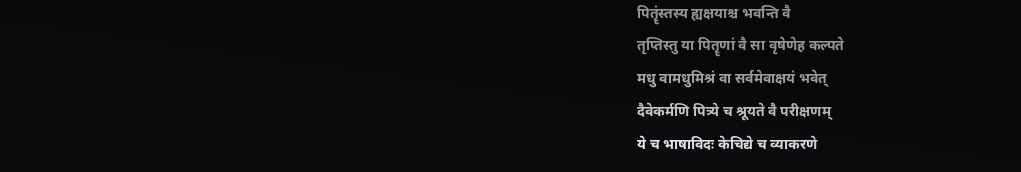पितॄंस्तस्य ह्यक्षयाश्च भवन्ति वै
तृप्तिस्तु या पितॄणां वै सा वृषेणेह कल्पते
मधु वामधुमिश्रं वा सर्वमेवाक्षयं भवेत्
दैवेकर्मणि पित्र्ये च श्रूयते वै परीक्षणम्
ये च भाषाविदः केचिद्ये च व्याकरणे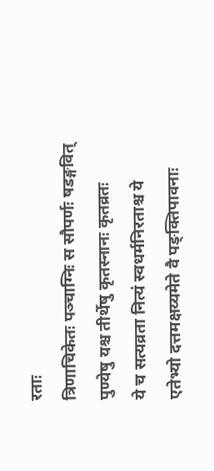रताः
त्रिणाचिकेतः पञ्चाग्निः स सौपर्णः षडङ्गवित्
पुण्येषु यश्च तीर्थेषु कृतस्नानः कृतव्रतः
ये च सत्यव्रता नित्यं स्वधर्मनिरताश्च ये
एतेभ्यो दत्तमक्षय्यमेते वै पङ्क्तिपावनाः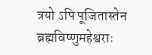त्रयो ऽपि पूजितास्तेन ब्रह्मविष्णुमहेश्वराः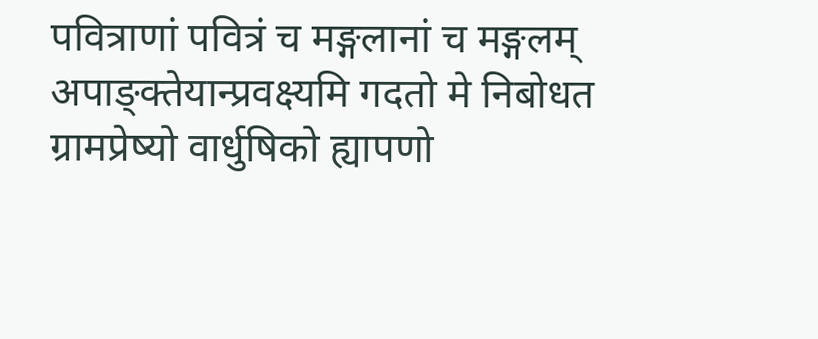पवित्राणां पवित्रं च मङ्गलानां च मङ्गलम्
अपाङ्क्तेयान्प्रवक्ष्यमि गदतो मे निबोधत
ग्रामप्रेष्यो वार्धुषिको ह्यापणो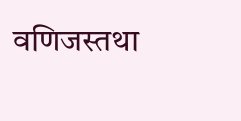वणिजस्तथा